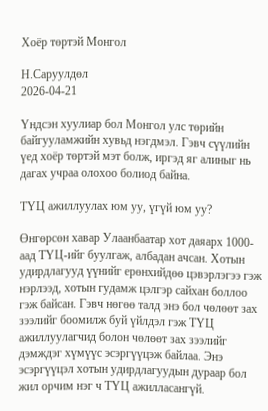Хоёр төртэй Монгол

Н.Саруулдөл
2026-04-21

Үндсэн хуулиар бол Монгол улс төрийн байгууламжийн хувьд нэгдмэл. Гэвч сүүлийн үед хоёр төртэй мэт болж, иргэд яг алиныг нь дагах учраа олохоо болиод байна.

ТҮЦ ажиллуулах юм уу, үгүй юм уу?

Өнгөрсөн хавар Улаанбаатар хот даяарх 1000-аад ТҮЦ-ийг буулгаж, албадан ачсан. Хотын удирдлагууд үүнийг ерөнхийдөө цэвэрлэгээ гэж нэрлээд, хотын гудамж цэлгэр сайхан боллоо гэж байсан. Гэвч нөгөө талд энэ бол чөлөөт зах зээлийг боомилж буй үйлдэл гэж ТҮЦ ажиллуулагчид болон чөлөөт зах зээлийг дэмждэг хүмүүс эсэргүүцэж байлаа. Энэ эсэргүүцэл хотын удирдлагуудын дураар бол жил орчим нэг ч ТҮЦ ажилласангүй.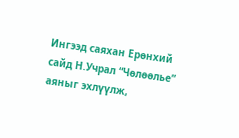Ингээд саяхан Ерөнхий сайд Н.Учрал “Чөлөөлье” аяныг эхлүүлж,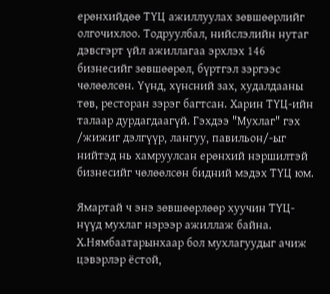ерөнхийдөө ТҮЦ ажиллуулах зөвшөөрлийг олгочихлоо. Тодруулбал, нийслэлийн нутаг дэвсгэрт үйл ажиллагаа эрхлэх 146 бизнесийг зөвшөөрөл, бүртгэл зэргээс чөлөөлсөн. Үүнд, хүнсний зах, худалдааны төв, ресторан зэрэг багтсан. Харин ТҮЦ-ийн талаар дурдагдаагүй. Гэхдээ "Мухлаг" гэх /жижиг дэлгүүр, лангуу, павильон/-ыг нийтэд нь хамруулсан ерөнхий нэршилтэй бизнесийг чөлөөлсөн бидний мэдэх ТҮЦ юм.

Ямартай ч энэ зөвшөөрлөөр хуучин ТҮЦ-нүүд мухлаг нэрээр ажиллаж байна. Х.Нямбаатарынхаар бол мухлагуудыг ачиж цэвэрлэр ёстой,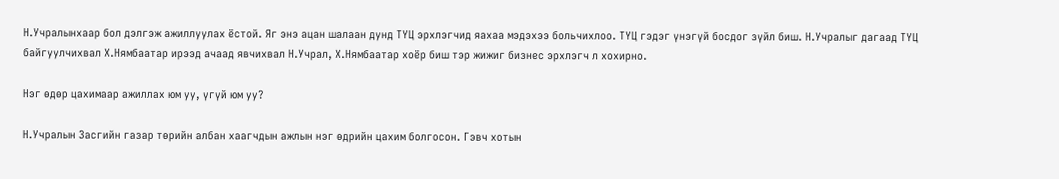Н.Учралынхаар бол дэлгэж ажиллуулах ёстой. Яг энэ ацан шалаан дунд ТҮЦ эрхлэгчид яахаа мэдэхээ больчихлоо. ТҮЦ гэдэг үнэгүй босдог зүйл биш. Н.Учралыг дагаад ТҮЦ байгуулчихвал Х.Нямбаатар ирээд ачаад явчихвал Н.Учрал, Х.Нямбаатар хоёр биш тэр жижиг бизнес эрхлэгч л хохирно.

Нэг өдөр цахимаар ажиллах юм уу, үгүй юм уу?

Н.Учралын Засгийн газар төрийн албан хаагчдын ажлын нэг өдрийн цахим болгосон. Гэвч хотын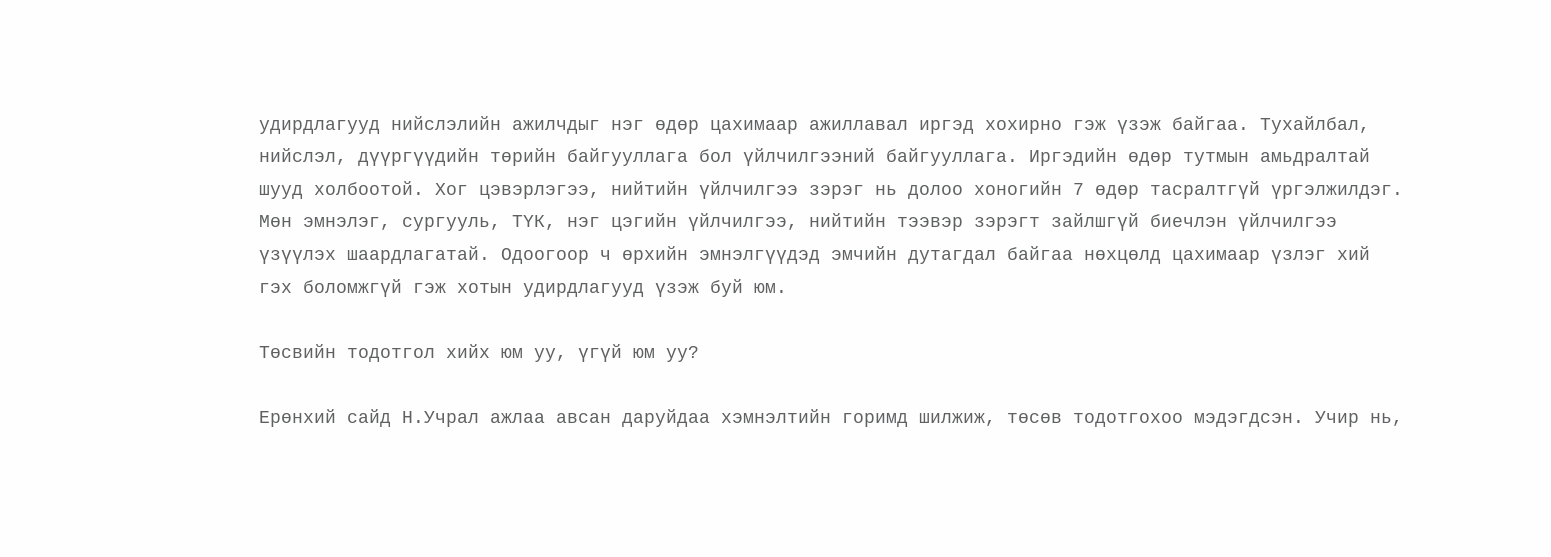удирдлагууд нийслэлийн ажилчдыг нэг өдөр цахимаар ажиллавал иргэд хохирно гэж үзэж байгаа. Тухайлбал, нийслэл, дүүргүүдийн төрийн байгууллага бол үйлчилгээний байгууллага. Иргэдийн өдөр тутмын амьдралтай шууд холбоотой. Хог цэвэрлэгээ, нийтийн үйлчилгээ зэрэг нь долоо хоногийн 7 өдөр тасралтгүй үргэлжилдэг. Мөн эмнэлэг, сургууль, ТҮК, нэг цэгийн үйлчилгээ, нийтийн тээвэр зэрэгт зайлшгүй биечлэн үйлчилгээ үзүүлэх шаардлагатай. Одоогоор ч өрхийн эмнэлгүүдэд эмчийн дутагдал байгаа нөхцөлд цахимаар үзлэг хий гэх боломжгүй гэж хотын удирдлагууд үзэж буй юм.

Төсвийн тодотгол хийх юм уу, үгүй юм уу?

Ерөнхий сайд Н.Учрал ажлаа авсан даруйдаа хэмнэлтийн горимд шилжиж, төсөв тодотгохоо мэдэгдсэн. Учир нь,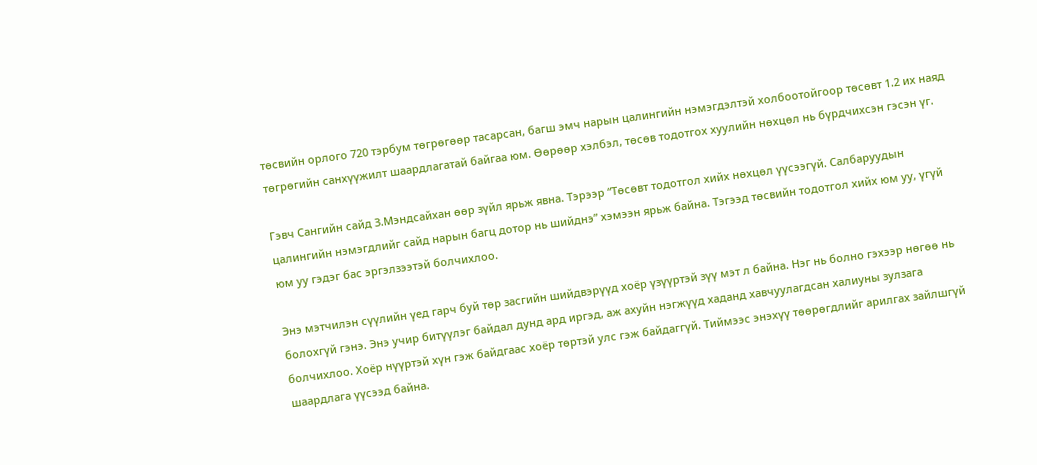төсвийн орлого 720 тэрбум төгрөгөөр тасарсан, багш эмч нарын цалингийн нэмэгдэлтэй холбоотойгоор төсөвт 1.2 их наяд төгрөгийн санхүүжилт шаардлагатай байгаа юм. Өөрөөр хэлбэл, төсөв тодотгох хуулийн нөхцөл нь бүрдчихсэн гэсэн үг.

Гэвч Сангийн сайд З.Мэндсайхан өөр зүйл ярьж явна. Тэрээр “Төсөвт тодотгол хийх нөхцөл үүсээгүй. Салбаруудын цалингийн нэмэгдлийг сайд нарын багц дотор нь шийднэ” хэмээн ярьж байна. Тэгээд төсвийн тодотгол хийх юм уу, үгүй юм уу гэдэг бас эргэлзээтэй болчихлоо.

Энэ мэтчилэн сүүлийн үед гарч буй төр засгийн шийдвэрүүд хоёр үзүүртэй зүү мэт л байна. Нэг нь болно гэхээр нөгөө нь болохгүй гэнэ. Энэ учир битүүлэг байдал дунд ард иргэд, аж ахуйн нэгжүүд хаданд хавчуулагдсан халиуны зулзага болчихлоо. Хоёр нүүртэй хүн гэж байдгаас хоёр төртэй улс гэж байдаггүй. Тиймээс энэхүү төөрөгдлийг арилгах зайлшгүй шаардлага үүсээд байна.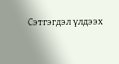Сэтгэгдэл үлдээх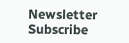Newsletter Subscribe